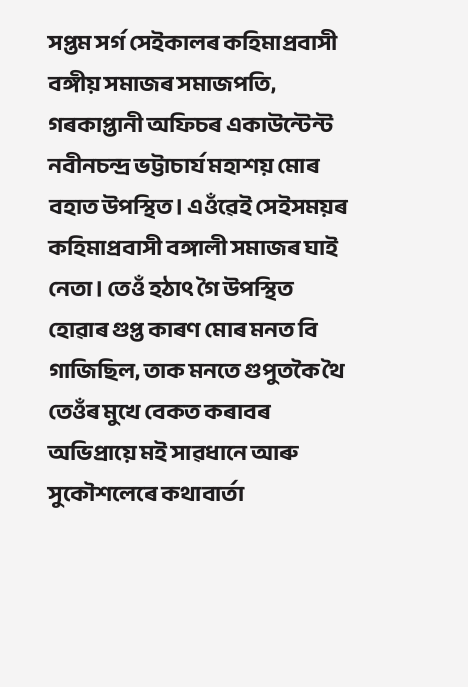সপ্তম সৰ্গ সেইকালৰ কহিমাপ্ৰবাসী বঙ্গীয় সমাজৰ সমাজপতি, গৰকাপ্তানী অফিচৰ একাউন্টেন্ট নবীনচন্দ্ৰ ভট্টাচাৰ্য মহাশয় মোৰ বহাত উপস্থিত। এওঁৱেই সেইসময়ৰ কহিমাপ্ৰবাসী বঙ্গালী সমাজৰ ঘাই নেতা। তেওঁ হঠাৎ গৈ উপস্থিত হোৱাৰ গুপ্ত কাৰণ মোৰ মনত বি গাজিছিল, তাক মনতে গুপুতকৈ থৈ তেওঁৰ মুখে বেকত কৰাবৰ অভিপ্ৰায়ে মই সাৱধানে আৰু সুকৌশলেৰে কথাবাৰ্তা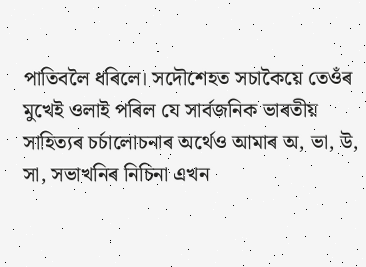পাতিবলৈ ধৰিলে। সদৌশেহত সচাকৈয়ে তেওঁৰ মুখেই ওলাই পৰিল যে সাৰ্বজনিক ভাৰতীয় সাহিত্যৰ চৰ্চালোচনাৰ অৰ্থেও আমাৰ অ, ভা, উ, সা, সভাখনিৰ নিচিনা এখন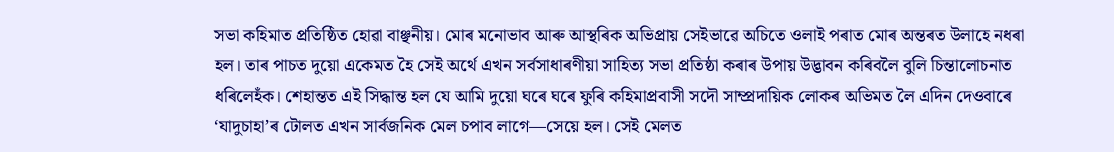সভা কহিমাত প্ৰতিষ্ঠিত হোৱা বাঞ্ছনীয়। মোৰ মনোভাব আৰু আস্থৰিক অভিপ্ৰায় সেইভাৱে অচিতে ওলাই পৰাত মোৰ অন্তৰত উলাহে নধৰা হল। তাৰ পাচত দুয়ো একেমত হৈ সেই অৰ্থে এখন সৰ্বসাধাৰণীয়া সাহিত্য সভা প্ৰতিষ্ঠা কৰাৰ উপায় উদ্ভাবন কৰিবলৈ বুলি চিন্তালোচনাত ধৰিলেহঁক। শেহান্তত এই সিদ্ধান্ত হল যে আমি দুয়ো ঘৰে ঘৰে ফুৰি কহিমাপ্ৰবাসী সদৌ সাম্প্ৰদায়িক লোকৰ অভিমত লৈ এদিন দেওবাৰে ‘যাদুচাহা’ৰ টোলত এখন সাৰ্বজনিক মেল চপাব লাগে—সেয়ে হল। সেই মেলত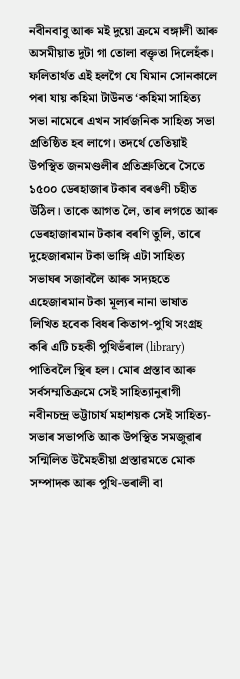নবীনবাবু আৰু মই দুয়ো ক্ৰমে বঙ্গালী আৰু অসমীয়াত দুটা গা তোলা বক্তৃতা দিলেহঁক। ফলিতাৰ্থত এই হলগৈ যে যিমান সোনকালে পৰা যায় কহিমা টাউনত ‘কহিমা সাহিত্য সভা নামেৰে এখন সাৰ্বজনিক সাহিত্য সভা প্ৰতিষ্ঠিত হব লাগে। তদৰ্থে তেতিয়াই উপস্থিত জনমণ্ডলীৰ প্ৰতিশ্ৰুতিৰে সৈতে ১৫০০ ডেৰহাজাৰ টকাৰ বৰঙণী চহীত উঠিল। তাকে আগত লৈ, তাৰ লগতে আৰু ডেৰহাজাৰমান টকাৰ বৰণি তুলি, তাৰে দুহেজাৰমান টকা ভাঙ্গি এটা সাহিত্য সভাঘৰ সজাবলৈ আৰু সদ্যহতে এহেজাৰমান টকা মূল্যৰ নানা ভাষাত লিখিত হবেক বিধৰ কিতাপ-পুথি সংগ্ৰহ কৰি এটি চহকী পুথিভঁৰাল (library) পাতিবলৈ স্থিৰ হল। মোৰ প্ৰস্তাব আৰু সৰ্বসম্মতিক্ৰমে সেই সাহিত্যানুৰাগী নবীনচন্দ্ৰ ভট্টাচাৰ্য মহাশয়ক সেই সাহিত্য-সভাৰ সভাপতি আক উপস্থিত সমজুৱাৰ সন্মিলিত উমৈহতীয়া প্ৰস্তাৱমতে মোক সম্পাদক আৰু পুথি-ভৰালী বা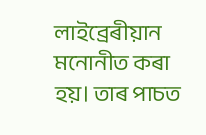লাইব্ৰেৰীয়ান মনোনীত কৰা হয়। তাৰ পাচত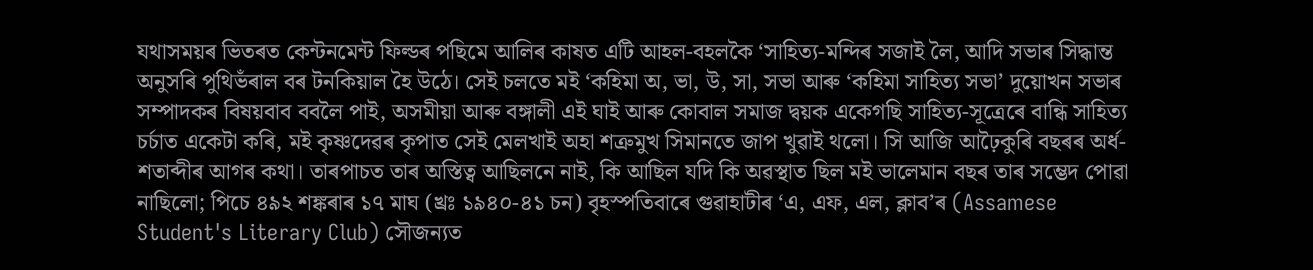যথাসময়ৰ ভিতৰত কেন্টনমেন্ট ফিল্ডৰ পছিমে আলিৰ কাষত এটি আহল-বহলকৈ ‘সাহিত্য-মন্দিৰ সজাই লৈ, আদি সভাৰ সিদ্ধান্ত অনুসৰি পুথিভঁৰাল বৰ টনকিয়াল হৈ উঠে। সেই চলতে মই ‘কহিমা অ, ভা, উ, সা, সভা আৰু ‘কহিমা সাহিত্য সভা’ দুয়োখন সভাৰ সম্পাদকৰ বিষয়বাব ববলৈ পাই, অসমীয়া আৰু বঙ্গালী এই ঘাই আৰু কোবাল সমাজ দ্বয়ক একেগছি সাহিত্য-সূত্ৰেৰে বান্ধি সাহিত্য চৰ্চাত একেটা কৰি, মই কৃষ্ণদেৱৰ কৃপাত সেই মেলখাই অহা শত্ৰুমুখ সিমানতে জাপ খুৱাই থলো। সি আজি আঢ়ৈকুৰি বছৰৰ অৰ্ধ- শতাব্দীৰ আগৰ কথা। তাৰপাচত তাৰ অস্তিত্ব আছিলনে নাই, কি আছিল যদি কি অৱস্থাত ছিল মই ভালেমান বছৰ তাৰ সম্ভেদ পোৱা নাছিলো; পিচে ৪৯২ শঙ্কৰাৰ ১৭ মাঘ (খ্ৰঃ ১৯৪০-৪১ চন) বৃহস্পতিবাৰে গুৱাহাটীৰ ‘এ, এফ, এল, ক্লাব’ৰ (Assamese Student's Literary Club) সৌজন্যত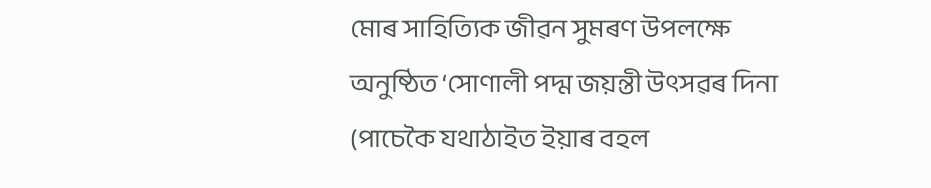মোৰ সাহিত্যিক জীৱন সুমৰণ উপলক্ষে অনুষ্ঠিত ‘সোণালী পদ্ম জয়ন্তী উৎসৱৰ দিনা (পাচেকৈ যথাঠাইত ইয়াৰ বহল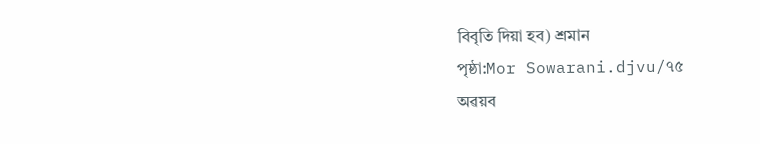বিবৃতি দিয়া হব) শ্ৰমান
পৃষ্ঠা:Mor Sowarani.djvu/৭৫
অৱয়ব